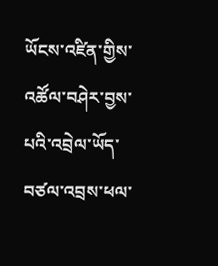ཡོངས་འཛིན་གྱིས་འཚོལ་བཤེར་བྱས་པའི་འབྲེལ་ཡོད་བཙལ་འབྲས་ཕལ་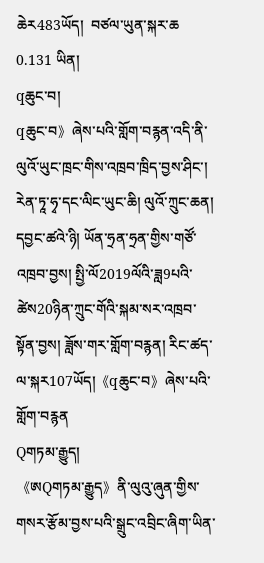ཆེར483ཡོད།  བཙལ་ཡུན་སྐར་ཆ 0.131 ཡིན།
qཆུང་བ།
qཆུང་བ》ཞེས་པའི་གློག་བརྙན་འདི་ནི་ལུའོ་ཡུང་ཁྲང་གིས་འཁྲབ་ཁྲིད་བྱས་ཤིང་། རེན་ཏཱ་ཧྭ་དང་ལིང་ཡུང་ཆི། ལུའོ་ཀྲུང་ཆན། དབྱང་ཚའེ་ཉི། ཡོན་ཧྲན་ཧྲན་གྱིས་གཙོ་འཁྲབ་བྱས། སྤྱི་ལོ2019ལོའི་ཟླ9པའི་ཚེས20ཉིན་ཀྲུང་གོའི་སྐམ་སར་འཁྲབ་སྟོན་བྱས། ཟློས་གར་གློག་བརྙན། རིང་ཚད་ལ་སྐར107ཡོད།《qཆུང་བ》ཞེས་པའི་གློག་བརྙན
Qགཏམ་རྒྱུད།
《ཨQགཏམ་རྒྱུད》ནི་ལུའུ་ཞུན་གྱིས་གསར་རྩོམ་བྱས་པའི་སྒྲུང་འབྲིང་ཞིག་ཡིན་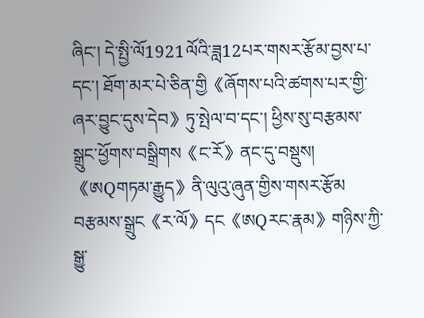ཞིང་། དེ་སྤྱི་ལོ1921ལོའི་ཟླ12པར་གསར་རྩོམ་བྱས་པ་དང་། ཐོག་མར་པེ་ཅིན་གྱི《ཞོགས་པའི་ཚགས་པར་གྱི་ཞར་བྱུང་དུས་དེབ》ཏུ་སྤེལ་བ་དང་། ཕྱིས་སུ་བརྩམས་སྒྲུང་ཕྱོགས་བསྒྲིགས《ང་རོ》ནང་དུ་བསྡུས།《ཨQགཏམ་རྒྱུད》ནི་ལུའུ་ཞུན་གྱིས་གསར་རྩོམ
བརྩམས་སྒྲུང《ར་ལོ》དང《ཨQརང་རྣམ》གཉིས་ཀྱི་སྒྱུ་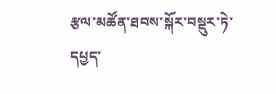རྩལ་མཚོན་ཐབས་སྐོར་བསྡུར་ཏེ་དཔྱད་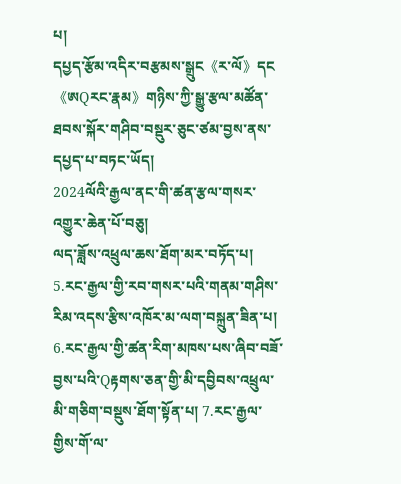པ།
དཔྱད་རྩོམ་འདིར་བརྩམས་སྒྲུང《ར་ལོ》དང《ཨQརང་རྣམ》གཉིས་ཀྱི་སྒྱུ་རྩལ་མཚོན་ཐབས་སྐོར་གཤིབ་བསྡུར་ཅུང་ཙམ་བྱས་ནས་དཔྱད་པ་བཏང་ཡོད།
2024ལོའི་རྒྱལ་ནང་གི་ཚན་རྩལ་གསར་འགྱུར་ཆེན་པོ་བཅུ།
ལད་ཟློས་འཕྲུལ་ཆས་ཐོག་མར་བཏོད་པ། 5.རང་རྒྱལ་གྱི་རབ་གསར་པའི་གནམ་གཤིས་རིམ་འདས་རྩིས་འཁོར་མ་ལག་བསྐྲུན་ཟིན་པ། 6.རང་རྒྱལ་གྱི་ཚན་རིག་མཁས་པས་ཞིབ་བཟོ་བྱས་པའི་Qརྟགས་ཅན་གྱི་མི་དབྱིབས་འཕྲུལ་མི་གཅིག་བསྡུས་ཐོག་སྟོན་པ། 7.རང་རྒྱལ་གྱིས་གོ་ལ་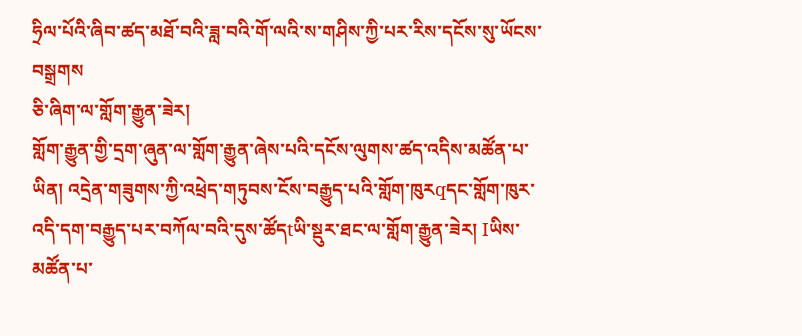ཧྲིལ་པོའི་ཞིབ་ཚད་མཐོ་བའི་ཟླ་བའི་གོ་ལའི་ས་གཤིས་ཀྱི་པར་རིས་དངོས་སུ་ཡོངས་བསྒྲགས
ཅི་ཞིག་ལ་གློག་རྒྱུན་ཟེར།
གློག་རྒྱུན་གྱི་དྲག་ཞུན་ལ་གློག་རྒྱུན་ཞེས་པའི་དངོས་ལུགས་ཚད་འདིས་མཚོན་པ་ཡིན། འདྲེན་གཟུགས་ཀྱི་འཕྲེད་གཏུབས་ངོས་བརྒྱུད་པའི་གློག་ཁུརqདང་གློག་ཁུར་འདི་དག་བརྒྱུད་པར་བཀོལ་བའི་དུས་ཚོདtཡི་སྡུར་ཐང་ལ་གློག་རྒྱུན་ཟེར། Iཡིས་མཚོན་པ་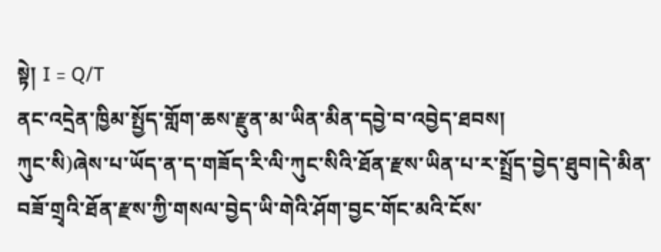སྟེ། I﹦Q/T
ནང་འདྲེན་ཁྱིམ་སྤྱོད་གློག་ཆས་རྫུན་མ་ཡིན་མིན་དབྱེ་བ་འབྱེད་ཐབས།
ཀུང་སི)ཞེས་པ་ཡོད་ན་ད་གཟོད་རི་ལི་ཀུང་སིའི་ཐོན་རྫས་ཡིན་པ་ར་སྤྲོད་བྱེད་ཐུབ།དེ་མིན་བཟོ་གྲྭའི་ཐོན་རྫས་ཀྱི་གསལ་བྱེད་ཡི་གེའི་ཤོག་བྱང་གོང་མའི་ངོས་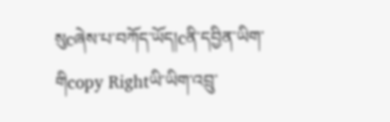སུcཞེས་པ་བཀོད་ཡོད།cནི་དབྱིན་ཡིག་གིcopy Rightཡི་ཡིག་འབྲུ་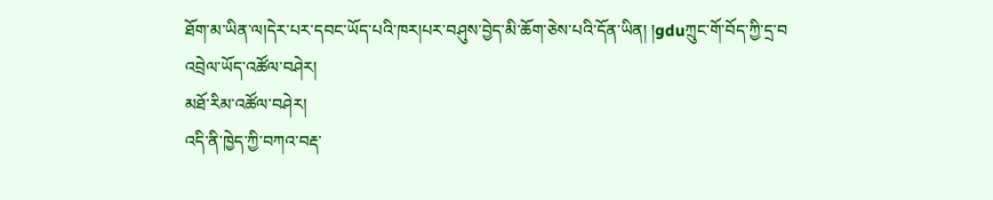ཐོག་མ་ཡིན་ལ།དེར་པར་དབང་ཡོད་པའི་ཁར།པར་བཤུས་བྱེད་མི་ཆོག་ཅེས་པའི་དོན་ཡིན། །gduཀྲུང་གོ་བོད་ཀྱི་དྲ་བ
འབྲེལ་ཡོད་འཚོལ་བཤེར།
མཐོ་རིམ་འཚོལ་བཤེར།
འདི་ནི་ཁྱེད་ཀྱི་བཀའ་བརྡ་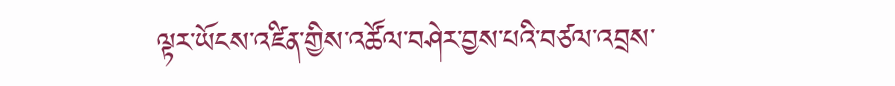ལྟར་ཡོངས་འཛིན་གྱིས་འཚོལ་བཤེར་བྱས་པའི་བཙལ་འབྲས་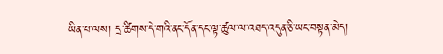ཡིན་པ་ལས། དྲ་ཚིགས་དེ་གའི་ནང་དོན་དང་ལྟ་ཚུལ་ལ་འཐད་འདུན་ཅི་ཡང་བསྟན་མེད།